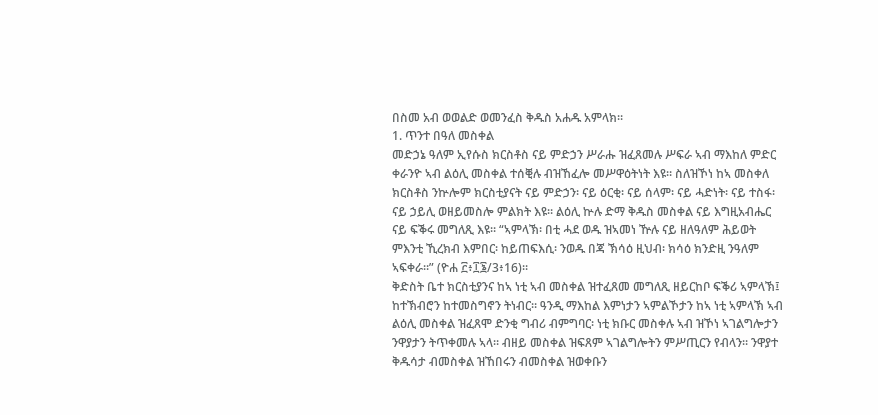በስመ አብ ወወልድ ወመንፈስ ቅዱስ አሐዱ አምላክ።
1. ጥንተ በዓለ መስቀል
መድኃኔ ዓለም ኢየሱስ ክርስቶስ ናይ ምድኃን ሥራሑ ዝፈጸመሉ ሥፍራ ኣብ ማእከለ ምድር ቀራንዮ ኣብ ልዕሊ መስቀል ተሰቒሉ ብዝኸፈሎ መሥዋዕትነት እዩ። ስለዝኾነ ከኣ መስቀለ ክርስቶስ ንኵሎም ክርስቲያናት ናይ ምድኃን፡ ናይ ዕርቂ፡ ናይ ሰላም፡ ናይ ሓድነት፡ ናይ ተስፋ፡ ናይ ኃይሊ ወዘይመስሎ ምልክት እዩ። ልዕሊ ኵሉ ድማ ቅዱስ መስቀል ናይ እግዚአብሔር ናይ ፍቕሩ መግለጺ እዩ። “ኣምላኽ፡ በቲ ሓደ ወዱ ዝኣመነ ዅሉ ናይ ዘለዓለም ሕይወት ምእንቲ ኺረክብ እምበር፡ ከይጠፍእሲ፡ ንወዱ በጃ ኽሳዕ ዚህብ፡ ክሳዕ ክንድዚ ንዓለም ኣፍቀራ።” (ዮሐ ፫፥፲፮/3፥16)።
ቅድስት ቤተ ክርስቲያንና ከኣ ነቲ ኣብ መስቀል ዝተፈጸመ መግለጺ ዘይርከቦ ፍቕሪ ኣምላኽ፤ ከተኽብሮን ከተመስግኖን ትነብር። ዓንዲ ማእከል እምነታን ኣምልኾታን ከኣ ነቲ ኣምላኽ ኣብ ልዕሊ መስቀል ዝፈጸሞ ድንቂ ግብሪ ብምግባር፡ ነቲ ክቡር መስቀሉ ኣብ ዝኾነ ኣገልግሎታን ንዋያታን ትጥቀመሉ ኣላ። ብዘይ መስቀል ዝፍጸም ኣገልግሎትን ምሥጢርን የብላን። ንዋያተ ቅዱሳታ ብመስቀል ዝኸበሩን ብመስቀል ዝወቀቡን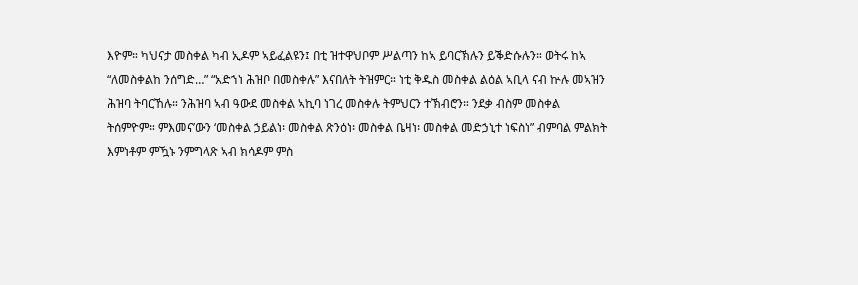እዮም። ካህናታ መስቀል ካብ ኢዶም ኣይፈልዩን፤ በቲ ዝተዋህቦም ሥልጣን ከኣ ይባርኽሉን ይቕድሱሉን። ወትሩ ከኣ “ለመስቀልከ ንሰግድ…” “አድኀነ ሕዝቦ በመስቀሉ” እናበለት ትዝምር። ነቲ ቅዱስ መስቀል ልዕል ኣቢላ ናብ ኵሉ መኣዝን ሕዝባ ትባርኸሉ። ንሕዝባ ኣብ ዓውደ መስቀል ኣኪባ ነገረ መስቀሉ ትምህርን ተኽብሮን። ንደቃ ብስም መስቀል ትሰምዮም። ምእመና’ውን ‘መስቀል ኃይልነ፡ መስቀል ጽንዕነ፡ መስቀል ቤዛነ፡ መስቀል መድኃኒተ ነፍስነ” ብምባል ምልክት እምነቶም ምዃኑ ንምግላጽ ኣብ ክሳዶም ምስ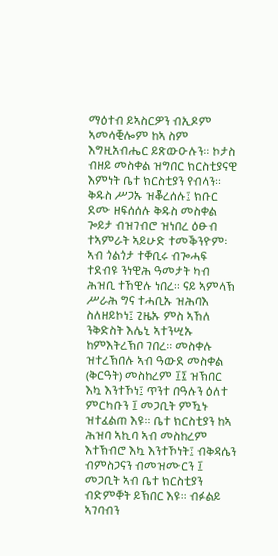ማዕተብ ይኣስርዎን ብኢዶም ኣመሳቒሎም ከኣ ስም እግዚአብሔር ይጽውዑሉን። ኮታስ ብዘይ መስቀል ዝግበር ክርስቲያናዊ እምነት ቤተ ክርስቲያን የብላን።
ቅዱስ ሥጋኡ ዝቖረሰሉ፤ ክቡር ደሙ ዘፍሰሰሉ ቅዱስ መስቀል ጐይታ ብዝገብሮ ዝነበረ ዕፁብ ተኣምራት ኣይሁድ ተመቕንዮም፡ ኣብ ጎልጎታ ተቐቢሩ ብጐሓፍ ተደብዩ ንነዊሕ ዓመታት ካብ ሕዝቢ ተኸዊሉ ነበረ። ናይ ኣምላኽ ሥራሕ ግና ተሓቢኡ ዝሕባእ ስለዘይኮነ፤ ጊዜኡ ምስ ኣኸለ ንቅድስት እሌኒ ኣተንሢኡ ከምእትረኽቦ ገበረ። መስቀሉ ዝተረኽበሉ ኣብ ዓውደ መስቀል (ቅርዓት) መስከረም ፲፯ ዝኽበር እኳ እንተኾነ፤ ጥንተ በዓሉን ዕለተ ምርካቡን ፲ መጋቢት ምዃኑ ዝተፈልጠ እዩ። ቤተ ክርስቲያን ከኣ ሕዝባ ኣኪባ ኣብ መስከረም እተኽብሮ እኳ እንተኾነት፤ ብቅዳሴን ብምስጋናን ብመዝሙርን ፲ መጋቢት ኣብ ቤተ ክርስቲያን ብድምቐት ይኽበር እዩ። ብፉልይ ኣገባብን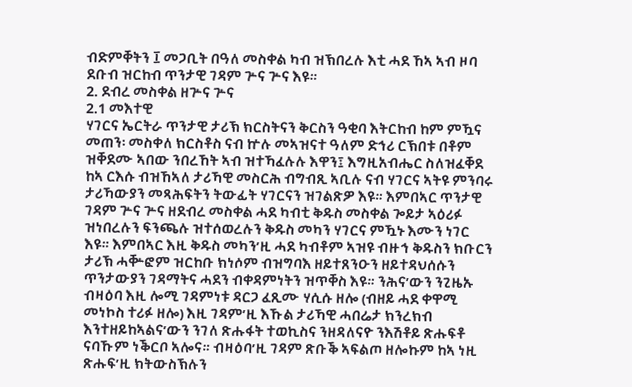ብድምቐትን ፲ መጋቢት በዓለ መስቀል ካብ ዝኽበረሉ እቲ ሓደ ኸኣ ኣብ ዞባ ደቡብ ዝርከብ ጥንታዊ ገዳም ጕና ጕና እዩ።
2. ደብረ መስቀል ዘጕና ጕና
2.1 መእተዊ
ሃገርና ኤርትራ ጥንታዊ ታሪኽ ክርስትናን ቅርስን ዓቂባ እትርከብ ከም ምዃና መጠን፡ መስቀለ ክርስቶስ ናብ ኵሉ መኣዝናተ ዓለም ድኅሪ ርኽበቱ በቶም ዝቐደሙ ኣበው ንበረኸት ኣብ ዝተኻፈሉሉ እዋን፤ እግዚአብሔር ስለዝፈቐደ ከኣ ርእሱ ብዝኸኣለ ታሪኻዊ መስርሕ ብግብጺ ኣቢሉ ናብ ሃገርና ኣትዩ ምንባሩ ታሪኻውያን መጻሕፍትን ትውፊት ሃገርናን ዝገልጽዎ እዩ። እምበኣር ጥንታዊ ገዳም ጕና ጕና ዘደብረ መስቀል ሓደ ካብቲ ቅዱስ መስቀል ጐይታ ኣዕሪፉ ዝነበረሉን ፍንጫሉ ዝተሰወረሉን ቅዱስ መካን ሃገርና ምዃኑ እሙን ነገር እዩ። እምበኣር እዚ ቅዱስ መካን’ዚ ሓደ ካብቶም ኣዝዩ ብዙኅ ቅዱስን ክቡርን ታሪኽ ሓቝፎም ዝርከቡ ክነሶም ብዝግባእ ዘይተጸንዑን ዘይተዳህሰሱን ጥንታውያን ገዳማትና ሓደን ብቀዳምነትን ዝጥቐስ እዩ። ንሕና’ውን ንጊዜኡ ብዛዕባ እዚ ሎሚ ገዳምነቱ ዳርጋ ፈጺሙ ሃሲሱ ዘሎ (ብዘይ ሓደ ቀዋሚ መነኮስ ተሪፉ ዘሎ) እዚ ገዳም’ዚ እኹል ታሪኻዊ ሓበሬታ ክንረክብ እንተዘይከኣልና’ውን ንገለ ጽሑፋት ተወኪስና ንዘዳለናዮ ንእሽቶይ ጽሑፍቶ ናባኹም ነቕርቦ ኣሎና። ብዛዕባ’ዚ ገዳም ጽቡቕ ኣፍልጦ ዘሎኩም ከኣ ነዚ ጽሑፍ’ዚ ክትውስኽሉን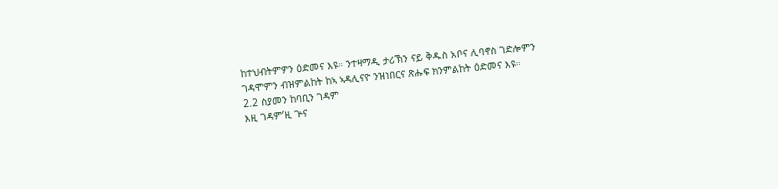ከተህብትምዎን ዕድመና እዩ። ንተዛማዲ ታሪኽን ናይ ቅዱስ አቦና ሊባኖስ ገድሎምን ገዳሞምን ብዝምልከት ከኣ ኣዳሊናዮ ንዝነበርና ጽሑፍ ክንምልከት ዕድመና እዩ።
2.2 ስያመን ከባቢን ገዳም
እዚ ገዳም’ዚ ጕና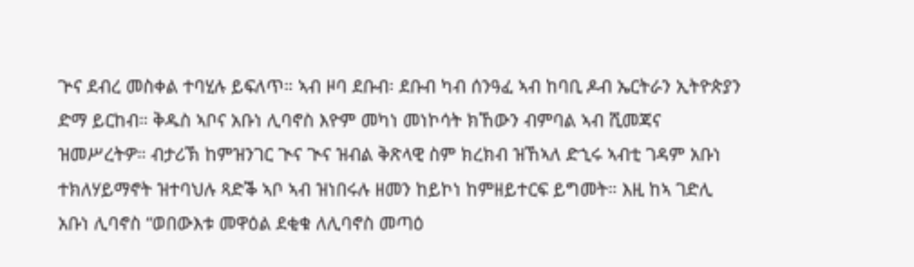ጕና ደብረ መስቀል ተባሂሉ ይፍለጥ። ኣብ ዞባ ደቡብ፡ ደቡብ ካብ ሰንዓፈ ኣብ ከባቢ ዶብ ኤርትራን ኢትዮጵያን ድማ ይርከብ። ቅዱስ ኣቦና አቡነ ሊባኖስ እዮም መካነ መነኮሳት ክኸውን ብምባል ኣብ ሺመጃና ዝመሥረትዎ። ብታሪኽ ከምዝንገር ጒና ጒና ዝብል ቅጽላዊ ስም ክረክብ ዝኸኣለ ድኂሩ ኣብቲ ገዳም አቡነ ተክለሃይማኖት ዝተባህሉ ጻድቕ ኣቦ ኣብ ዝነበሩሉ ዘመን ከይኮነ ከምዘይተርፍ ይግመት። እዚ ከኣ ገድሊ አቡነ ሊባኖስ “ወበውእቱ መዋዕል ደቂቁ ለሊባኖስ መጣዕ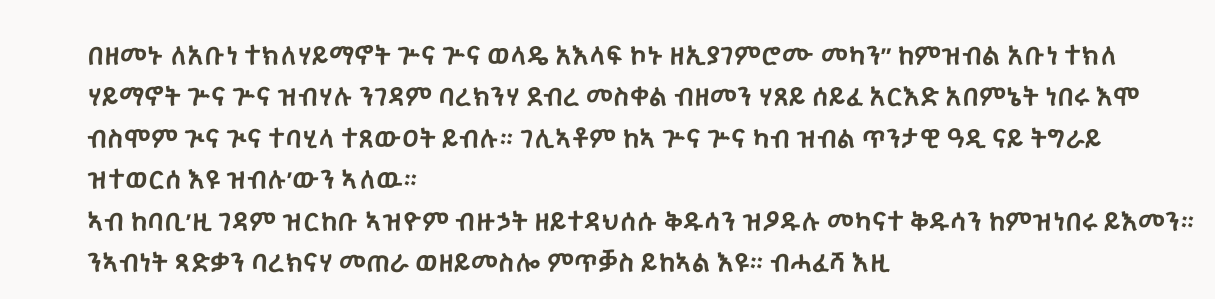በዘመኑ ለአቡነ ተክለሃይማኖት ጕና ጕና ወላዴ አእላፍ ኮኑ ዘኢያገምሮሙ መካን” ከምዝብል አቡነ ተክለ ሃይማኖት ጕና ጕና ዝብሃሉ ንገዳም ባረክንሃ ደብረ መስቀል ብዘመን ሃጸይ ሰይፈ አርእድ አበምኔት ነበሩ እሞ ብስሞም ጒና ጒና ተባሂላ ተጸውዐት ይብሉ። ገሊኣቶም ከኣ ጕና ጕና ካብ ዝብል ጥንታዊ ዓዲ ናይ ትግራይ ዝተወርሰ እዩ ዝብሉ’ውን ኣለዉ።
ኣብ ከባቢ’ዚ ገዳም ዝርከቡ ኣዝዮም ብዙኃት ዘይተዳህሰሱ ቅዱሳን ዝዖዱሉ መካናተ ቅዱሳን ከምዝነበሩ ይእመን። ንኣብነት ጻድቃን ባረክናሃ መጠራ ወዘይመስሎ ምጥቓስ ይከኣል እዩ። ብሓፈሻ እዚ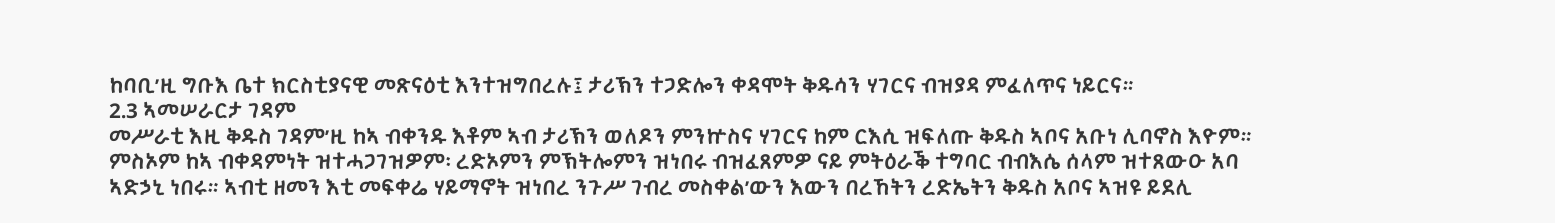ከባቢ’ዚ ግቡእ ቤተ ክርስቲያናዊ መጽናዕቲ እንተዝግበረሉ፤ ታሪኽን ተጋድሎን ቀዳሞት ቅዱሳን ሃገርና ብዝያዳ ምፈለጥና ነይርና።
2.3 ኣመሠራርታ ገዳም
መሥራቲ እዚ ቅዱስ ገዳም’ዚ ከኣ ብቀንዱ እቶም ኣብ ታሪኽን ወለዶን ምንኵስና ሃገርና ከም ርእሲ ዝፍለጡ ቅዱስ ኣቦና አቡነ ሊባኖስ እዮም። ምስኦም ከኣ ብቀዳምነት ዝተሓጋገዝዎም፡ ረድኦምን ምኽትሎምን ዝነበሩ ብዝፈጸምዎ ናይ ምትዕራቕ ተግባር ብብእሴ ሰላም ዝተጸውዑ አባ ኣድኃኒ ነበሩ። ኣብቲ ዘመን እቲ መፍቀሬ ሃይማኖት ዝነበረ ንጉሥ ገብረ መስቀል’ውን እውን በረኸትን ረድኤትን ቅዱስ አቦና ኣዝዩ ይደሊ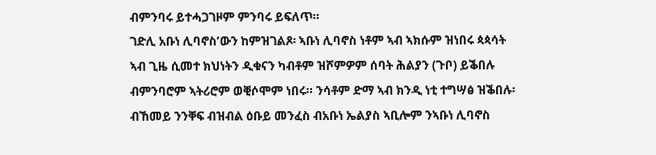ብምንባሩ ይተሓጋገዞም ምንባሩ ይፍለጥ።
ገድሊ አቡነ ሊባኖስ’ውን ከምዝገልጾ፡ ኣቡነ ሊባኖስ ነቶም ኣብ ኣክሱም ዝነበሩ ጳጳሳት ኣብ ጊዜ ሲመተ ክህነትን ዲቁናን ካብቶም ዝሾምዎም ሰባት ሕልያን (ጉቦ) ይቕበሉ ብምንባሮም ኣትሪሮም ወቒሶሞም ነበሩ። ንሳቶም ድማ ኣብ ክንዲ ነቲ ተግሣፅ ዝቕበሉ፡ ብኸመይ ንንቐፍ ብዝብል ዕቡይ መንፈስ ብአቡነ ኤልያስ ኣቢሎም ንኣቡነ ሊባኖስ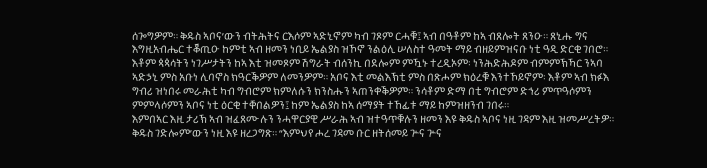ሰጐግዎም። ቅዱስ ኣቦና’ውን ብትሕትና ርእሶም ኣድኒኖም ካብ ገጾም ርሓቑ፤ ኣብ በዓቶም ከኣ ብጸሎት ጸንዑ። ጸኒሑ ግና እግዚአብሔር ተቖጢዑ ከምቲ ኣብ ዘመን ነቢይ ኤልያስ ዝኾኖ ንልዕሊ ሠለስተ ዓመት ማይ ብዘይምዝናቡ ነቲ ዓዲ ድርቂ ገበሮ። እቶም ጳጳሳትን ነገሥታትን ከኣ እቲ ዝመጾም ሽግራት ብሰንኪ በደሎም ምዃኑ ተረዲኦም፡ ነንሕድሕዶም ብምምኽኻር ንኣባ ኣድኃኒ ምስ አቡነ ሊባኖስ ክዓርቕዎም ለመንዎም። አቦና እቲ መልእኽቲ ምስ በጽሖም ክዕረቑ እንተኾይኖም፡ እቶም ኣብ ክፉእ ግብሪ ዝነበሩ መራሕቲ ካብ ግብሮም ክምለሱን ክንስሑን ኣጠንቀቕዎም። ንሳቶም ድማ በቲ ግብሮም ድኅሪ ምጥዓሶምን ምምላሶምን ኣቦና ነቲ ዕርቂ ተቐበልዎን፤ ከም ኤልያስ ከኣ ሰማያት ተኸፊቱ ማይ ከምዝዘንብ ገበሩ።
እምበኣር እዚ ታሪኽ ኣብ ዝፈጸሙሉን ንሓዋርያዊ ሥራሕ ኣብ ዝተዓጥቑሉን ዘመን እዩ ቅዱስ ኣቦና ነዚ ገዳም እዚ ዝመሥረትዎ። ቅዱስ ገድሎም’ውን ነዚ እዩ ዘረጋግጽ። “እምህየ ሖረ ገዳመ ቡር ዘትሰመይ ጕና ጕና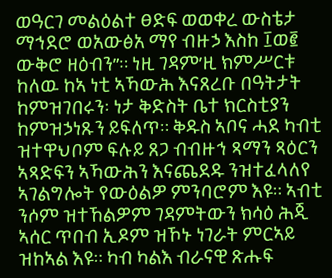ወዓርገ መልዕልተ ፀድፍ ወወቀረ ውስቴታ ማኅደሮ ወአውፅአ ማየ ብዙኃ እስከ ፲ወ፪ ውቅሮ ዘዕብን”። ነዚ ገዳም’ዚ ክምሥርቱ ከለዉ ከኣ ነቲ ኣኻውሕ እናጸረቡ በዓትታት ከምዝገበሩን፡ ነታ ቅድስት ቤተ ክርስቲያን ከምዝኃነጹን ይፍለጥ። ቅዱስ ኣቦና ሓደ ካብቲ ዝተዋህቦም ፍሉይ ጸጋ ብብዙኅ ጻማን ጻዕርን ኣጻድፍን ኣኻውሕን እናጨደዱ ንዝተፈላለየ ኣገልግሎት የውዕልዎ ምንባሮም እዩ። ኣብቲ ንሶም ዝተኸልዎም ገዳምትውን ክሳዕ ሕጂ ኣሰር ጥበብ ኢዶም ዝኾኑ ነገራት ምርኣይ ዝከኣል እዩ። ካብ ካልእ ብራናዊ ጽሑፍ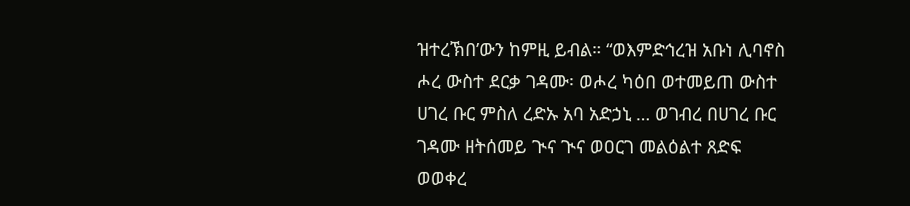ዝተረኽበ’ውን ከምዚ ይብል። “ወእምድኅረዝ አቡነ ሊባኖስ ሖረ ውስተ ደርቃ ገዳሙ፡ ወሖረ ካዕበ ወተመይጠ ውስተ ሀገረ ቡር ምስለ ረድኡ አባ አድኃኒ … ወገብረ በሀገረ ቡር ገዳሙ ዘትሰመይ ጒና ጒና ወዐርገ መልዕልተ ጸድፍ ወወቀረ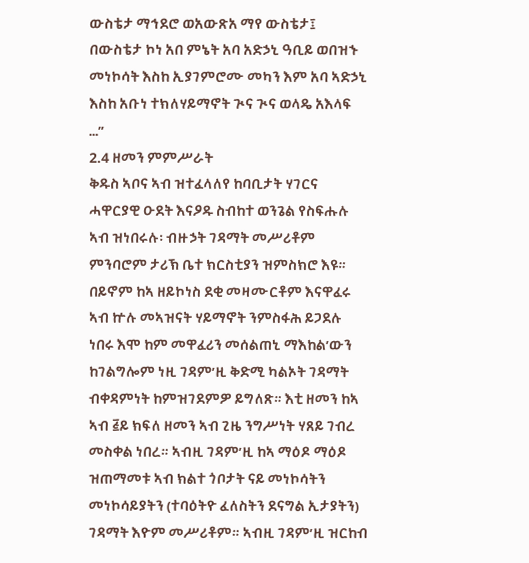ውስቴታ ማኅደሮ ወአውጽአ ማየ ውስቴታ፤ በውስቴታ ኮነ አበ ምኔት አባ አድኃኒ ዓቢይ ወበዝኁ መነኮሳት እስከ ኢያገምሮሙ መካን እም አባ ኣድኃኒ እስከ አቡነ ተክለሃይማኖት ጒና ጒና ወላዴ አእላፍ …”
2.4 ዘመን ምምሥራት
ቅዱስ ኣቦና ኣብ ዝተፈላለየ ከባቢታት ሃገርና ሓዋርያዊ ዑደት እናዖዱ ስብከተ ወንጌል የስፍሑሉ ኣብ ዝነበሩሉ፡ ብዙኃት ገዳማት መሥሪቶም ምንባሮም ታሪኽ ቤተ ክርስቲያን ዝምስክሮ እዩ። በይኖም ከኣ ዘይኮነስ ደቂ መዛሙርቶም እናዋፈሩ ኣብ ኵሉ መኣዝናት ሃይማኖት ንምስፋሕ ይጋደሉ ነበሩ እሞ ከም መዋፈሪን መሰልጠኒ ማእከል’ውን ከገልግሎም ነዚ ገዳም’ዚ ቅድሚ ካልኦት ገዳማት ብቀዳምነት ከምዝገደምዎ ይግለጽ። እቲ ዘመን ከኣ ኣብ ፭ይ ክፍለ ዘመን ኣብ ጊዜ ንግሥነት ሃጸይ ገብረ መስቀል ነበረ። ኣብዚ ገዳም’ዚ ከኣ ማዕዶ ማዕዶ ዝጠማመቱ ኣብ ክልተ ጎቦታት ናይ መነኮሳትን መነኮሳይያትን (ተባዕትዮ ፈለስትን ደናግል ኢታያትን) ገዳማት እዮም መሥሪቶም። ኣብዚ ገዳም’ዚ ዝርከብ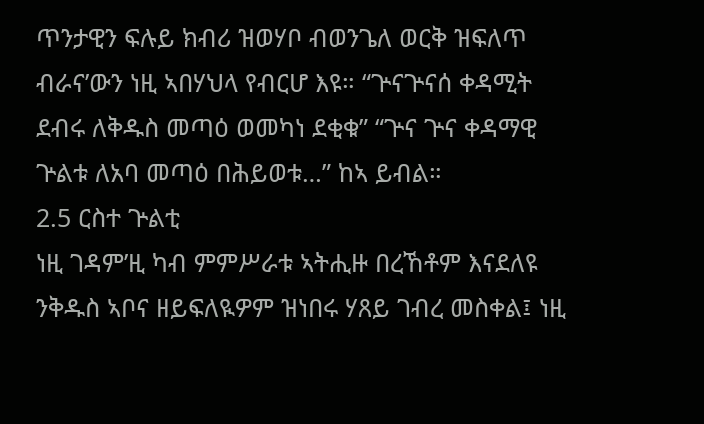ጥንታዊን ፍሉይ ክብሪ ዝወሃቦ ብወንጌለ ወርቅ ዝፍለጥ ብራና’ውን ነዚ ኣበሃህላ የብርሆ እዩ። “ጕናጕናሰ ቀዳሚት ደብሩ ለቅዱስ መጣዕ ወመካነ ደቂቁ” “ጕና ጕና ቀዳማዊ ጕልቱ ለአባ መጣዕ በሕይወቱ…” ከኣ ይብል።
2.5 ርስተ ጕልቲ
ነዚ ገዳም’ዚ ካብ ምምሥራቱ ኣትሒዙ በረኸቶም እናደለዩ ንቅዱስ ኣቦና ዘይፍለዪዎም ዝነበሩ ሃጸይ ገብረ መስቀል፤ ነዚ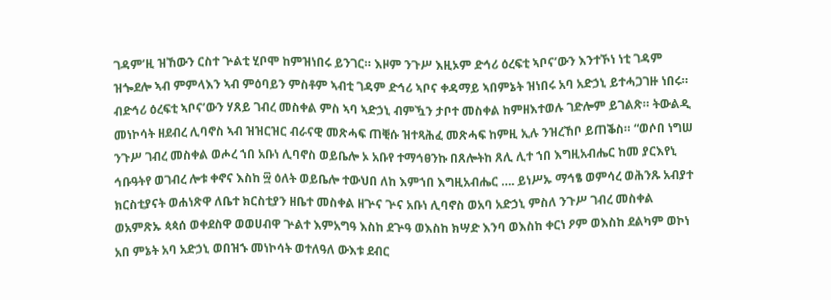ገዳም’ዚ ዝኸውን ርስተ ጕልቲ ሂቦሞ ከምዝነበሩ ይንገር። እዞም ንጉሥ እዚኦም ድኅሪ ዕረፍቲ ኣቦና’ውን እንተኾነ ነቲ ገዳም ዝጐደሎ ኣብ ምምላእን ኣብ ምዕባይን ምስቶም ኣብቲ ገዳም ድኅሪ ኣቦና ቀዳማይ ኣበምኔት ዝነበሩ አባ አድኃኒ ይተሓጋገዙ ነበሩ። ብድኅሪ ዕረፍቲ ኣቦና’ውን ሃጸይ ገብረ መስቀል ምስ ኣባ ኣድኃኒ ብምዃን ታቦተ መስቀል ከምዘእተወሉ ገድሎም ይገልጽ። ትውልዲ መነኮሳት ዘደብረ ሊባኖስ ኣብ ዝዝርዝር ብራናዊ መጽሓፍ ጠቒሱ ዝተጻሕፈ መጽሓፍ ከምዚ ኢሉ ንዝረኸቦ ይጠቕስ። “ወሶበ ነግሠ ንጉሥ ገብረ መስቀል ወሖረ ኀበ አቡነ ሊባኖስ ወይቤሎ ኦ አቡየ ተማኅፀንኩ በጸሎትከ ጸሊ ሊተ ኀበ እግዚአብሔር ከመ ያርእየኒ ኅቡዓትየ ወገብረ ሎቱ ቀኖና እስከ ፵ ዕለት ወይቤሎ ተውህበ ለከ እምኀበ እግዚአብሔር …. ይነሥኡ ማኅፄ ወምሳረ ወሕንጹ አብያተ ክርስቲያናት ወሐነጽዋ ለቤተ ክርስቲያን ዘቤተ መስቀል ዘጕና ጕና አቡነ ሊባኖስ ወአባ አድኃኒ ምስለ ንጉሥ ገብረ መስቀል ወአምጽኡ ጳጳሰ ወቀደስዋ ወወሀብዋ ጕልተ እምአግዓ እስከ ደጕዓ ወእስከ ክሣድ እንባ ወእስከ ቀርነ ዖም ወእስከ ደልካም ወኮነ አበ ምኔት አባ አድኃኒ ወበዝኁ መነኮሳት ወተለዓለ ውእቱ ደብር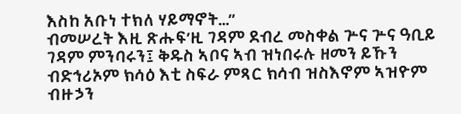እስከ አቡነ ተክለ ሃይማኖት…”
ብመሠረት እዚ ጽሑፍ’ዚ ገዳም ደብረ መስቀል ጕና ጕና ዓቢይ ገዳም ምንባሩን፤ ቅዱስ ኣቦና ኣብ ዝነበሩሉ ዘመን ይኹን ብድኅሪኦም ክሳዕ እቲ ስፍራ ምጻር ክሳብ ዝስእኖም ኣዝዮም ብዙኃን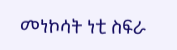መነኮሳት ነቲ ስፍራ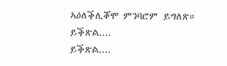ኣዕለቕሊቖሞ ምንባሮም ይግለጽ።
ይቕጽል....
ይቕጽል....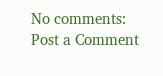No comments:
Post a Comment